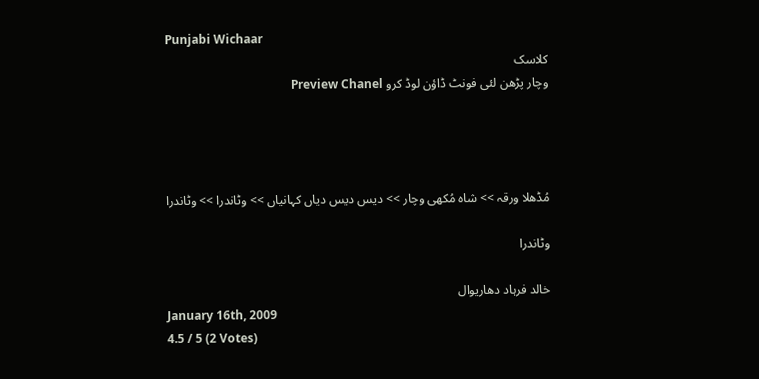Punjabi Wichaar
کلاسک
وچار پڑھن لئی فونٹ ڈاؤن لوڈ کرو Preview Chanel




مُڈھلا ورقہ >> شاہ مُکھی وچار >> دیس دیس دیاں کہانیاں >> وٹاندرا >> وٹاندرا

وٹاندرا

خالد فرہاد دھاریوال
January 16th, 2009
4.5 / 5 (2 Votes)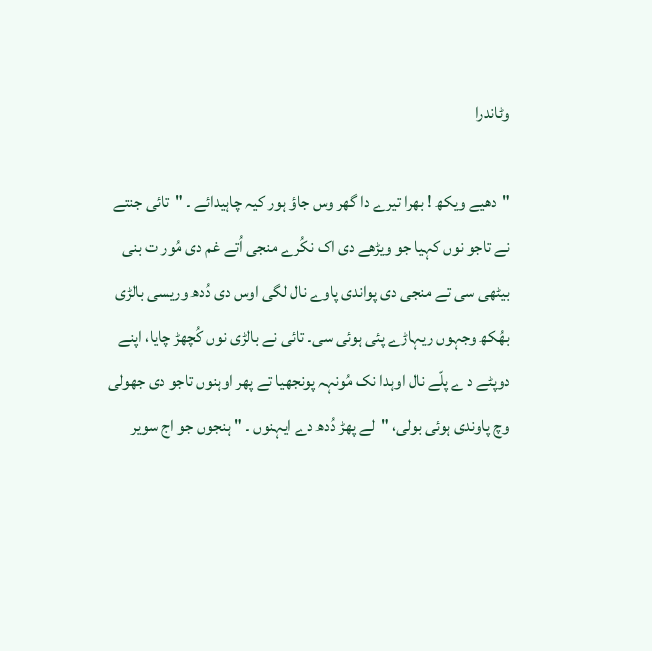وٹاندرا

"دھیے ویکھ ! بھرا تیرے دا گھر وس جاؤ ہور کیہ چاہیدائے ۔ "تائی جنتے نے تاجو نوں کہیا جو ویڑھے دی اک نکُرے منجی اُتے غم دی مُور ت بنی بیٹھی سی تے منجی دی پواندی پاوے نال لگی اوس دی دُدھ وریسی بالڑی بھُکھ وجہوں ریہاڑے پئی ہوئی سی۔ تائی نے بالڑی نوں کُچھڑ چایا، اپنے دوپٹے د ے پلّے نال اوہدا نک مُونہہ پونجھیا تے پھر اوہنوں تاجو دی جھولی وچ پاوندی ہوئی بولی، "لے پھڑ دُدھ دے ایہنوں ۔ " ہنجوں جو اج سویر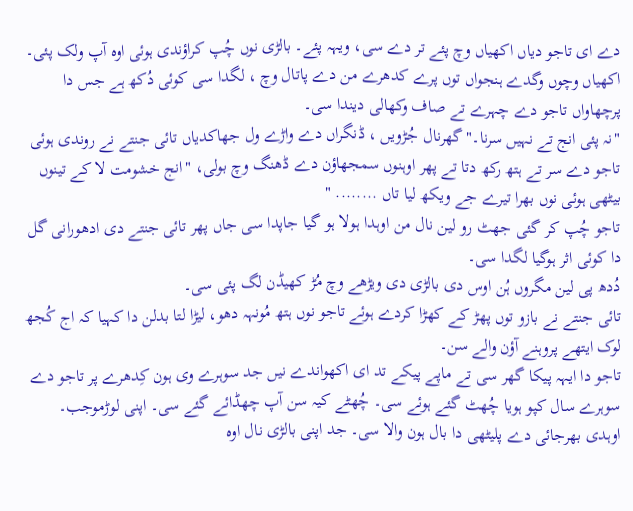دے ای تاجو دیاں اکھیاں وچ پئے تر دے سی، ویہہ پئے۔ بالڑی نوں چُپ کراؤندی ہوئی اوہ آپ ولک پئی۔ اکھیاں وچوں وگدے ہنجواں توں پرے کدھرے من دے پاتال وچ ، لگدا سی کوئی دُکھ ہے جس دا پرچھاواں تاجو دے چہرے تے صاف وکھالی دیندا سی۔
"نہ پئی انج تے نہیں سرنا۔"گھرنال جُڑویں ، ڈنگراں دے واڑے ول جھاکدیاں تائی جنتے نے روندی ہوئی تاجو دے سر تے ہتھ رکھ دتا تے پھر اوہنوں سمجھاؤن دے ڈھنگ وچ بولی، "انج خشومت لا کے تینوں بیٹھی ہوئی نوں بھرا تیرے جے ویکھ لیا تاں ........ "
تاجو چُپ کر گئی جھٹ رو لین نال من اوہدا ہولا ہو گیا جاپدا سی جاں پھر تائی جنتے دی ادھورانی گل دا کوئی اثر ہوگیا لگدا سی۔
دُدھ پی لین مگروں ہُن اوس دی بالڑی دی ویڑھے وچ مُڑ کھیڈن لگ پئی سی۔
تائی جنتے نے بازو توں پھڑ کے کھڑا کردے ہوئے تاجو نوں ہتھ مُونہہ دھو، لیڑا لتا بدلن دا کہیا کہ اج کُجھ لوک ایتھے پروہنے آؤن والے سن۔
تاجو دا ایہہ پیکا گھر سی تے ماپے پیکے تد ای اکھواندے نیں جد سوہرے وی ہون کِدھرے پر تاجو دے سوہرے سال کپو ہویا چُھٹ گئے ہوئے سی۔ چُھٹے کیہ سن آپ چھڈائے گئے سی۔ اپنی لوڑموجب۔
اوہدی بھرجائی دے پلیٹھی دا بال ہون والا سی۔ جد اپنی بالڑی نال اوہ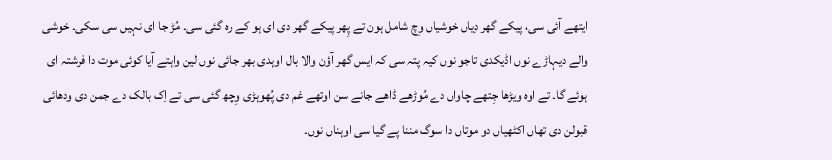ایتھے آئی سی، پیکے گھر دِیاں خوشیاں وِچ شامل ہون تے پِھر پیکے گھر دی ای ہو کے رہ گئی سی۔ مُڑ جا ای نہیں سی سکی۔ خوشی والے دیہاڑے نوں اڈیکدی تاجو نوں کیہ پتہ سی کہ ایس گھر آؤن والا بال اوہدی بھر جائی نوں لین واہتے آیا کوئی موت دا فرشتہ ای ہوئے گا۔ تے اوہ ویڑھا جِتھے چاواں دے مُوڑھے ڈاھے جانے سن اوتھے غم دی پُھوہڑی وِچھ گئی سی تے اِک بالک دے جمن دی ودھائی قبولن دی تھاں اکٹھیاں دو موتاں دا سوگ مننا پے گیا سی اوہناں نوں۔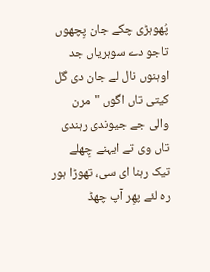پُھوہڑی چکے جان پِچھوں تاجو دے سوہریاں جد اوہنوں نال لے جان دی گل کیتی تاں اگوں "مرن والی جے جیوندی رہندی تاں وی تے ایہنے چِھلے تیک رہنا ای سی، تھوڑا ہور رہ لئے پھِر آپ چھڈ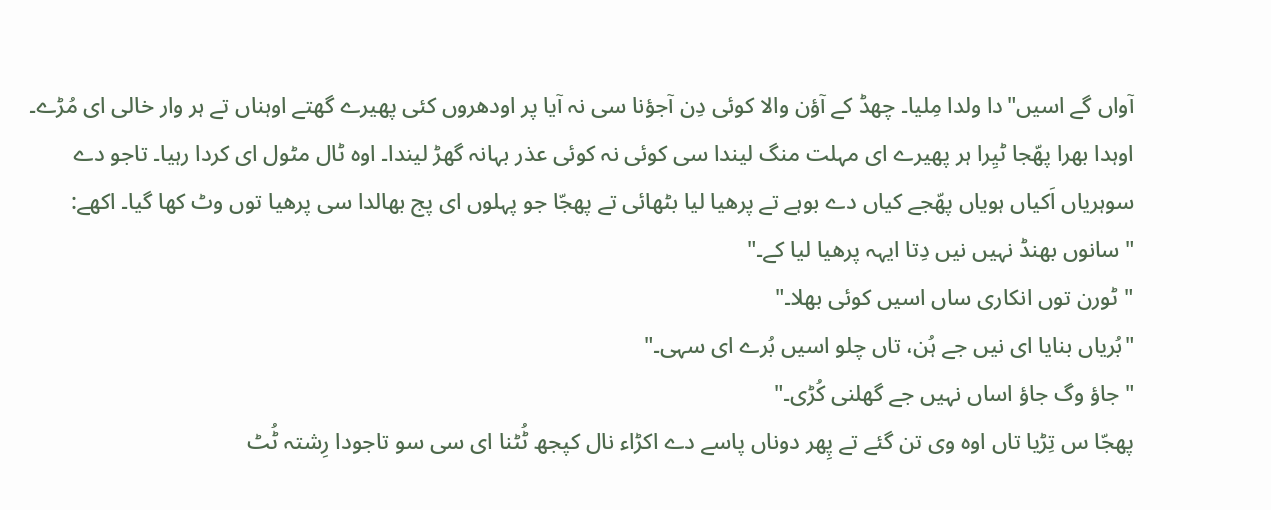آواں گے اسیں"دا ولدا مِلیا۔ چھڈ کے آؤن والا کوئی دِن آجؤنا سی نہ آیا پر اودھروں کئی پھیرے گھتے اوہناں تے ہر وار خالی ای مُڑے۔ اوہدا بھرا پھّجا ٹیِرا ہر پھیرے ای مہلت منگ لیندا سی کوئی نہ کوئی عذر بہانہ گھڑ لیندا۔ اوہ ٹال مٹول ای کردا رہیا۔ تاجو دے سوہریاں اَکیاں ہویاں پھّجے کیاں دے بوہے تے پرھیا لیا بٹھائی تے پھجّا جو پہلوں ای پج بھالدا سی پرھیا توں وٹ کھا گیا۔ اکھے:
"سانوں بھنڈ نہیں نیں دِتا ایہہ پرھیا لیا کے۔"
"ٹورن توں انکاری ساں اسیں کوئی بھلا۔"
"بُریاں بنایا ای نیں جے ہُن، تاں چلو اسیں بُرے ای سہی۔"
"جاؤ وگ جاؤ اساں نہیں جے گھلنی کُڑی۔"
پھجّا س تِڑیا تاں اوہ وی تن گئے تے پِھر دوناں پاسے دے اکڑاء نال کپجھ ٹُٹنا ای سی سو تاجودا رِشتہ ٹُٹ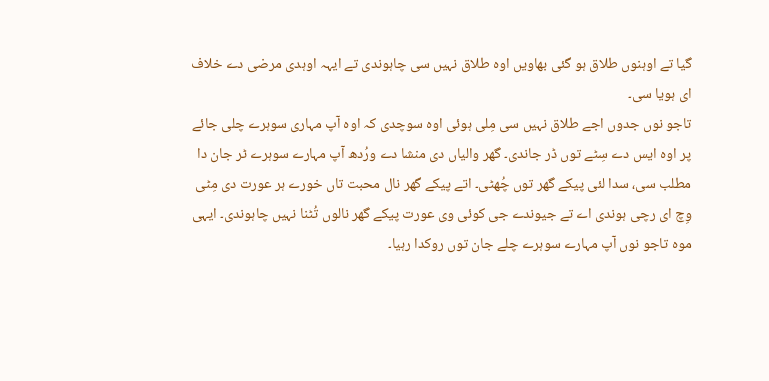گیا تے اوہنوں طلاق ہو گئی بھاویں اوہ طلاق نہیں سی چاہوندی تے ایہہ اوہدی مرضی دے خلاف ای ہویا سی۔
تاجو نوں جدوں اجے طلاق نہیں سی مِلی ہوئی اوہ سوچدی کہ اوہ آپ مہاری سوہرے چلی جائے پر اوہ ایس دے سِٹے توں ڈر جاندی۔ گھر والیاں دی منشا دے ورُدھ آپ مہارے سوہرے ٹر جان دا مطلب سی، سدا لئی پیکے گھر توں چُھٹی۔ اتے پیکے گھر نال محبت تاں خورے ہر عورت دی مِٹی وِچ ای رچی ہوندی اے تے جیوندے جی کوئی وی عورت پیکے گھر نالوں تُٹنا نہیں چاہوندی۔ ایہی موہ تاجو نوں آپ مہارے سوہرے چلے جان توں روکدا رہیا۔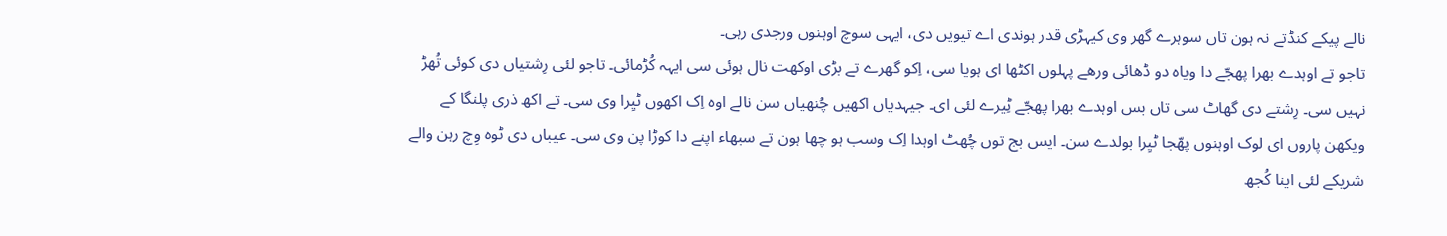نالے پیکے کنڈتے نہ ہون تاں سوہرے گھر وی کیہڑی قدر ہوندی اے تیویں دی، ایہی سوچ اوہنوں ورجدی رہی۔
تاجو تے اوہدے بھرا پھجّے دا ویاہ دو ڈھائی ورھے پہلوں اکٹھا ای ہویا سی، اِکو گھرے تے بڑی اوکھت نال ہوئی سی ایہہ کُڑمائی۔ تاجو لئی رِشتیاں دی کوئی تُھڑ نہیں سی۔ رِشتے دی گھاٹ سی تاں بس اوہدے بھرا پھجّے ٹِیرے لئی ای۔ جیہدیاں اکھیں چُنھیاں سن نالے اوہ اِک اکھوں ٹیِرا وی سی۔ تے اکھ ذری پلنگا کے ویکھن پاروں ای لوک اوہنوں پھّجا ٹیِرا بولدے سن۔ ایس بج توں چُھٹ اوہدا اِک وسب ہو چھا ہون تے سبھاء اپنے دا کوڑا پن وی سی۔ عیباں دی ٹوہ وِچ رہن والے شریکے لئی اینا کُجھ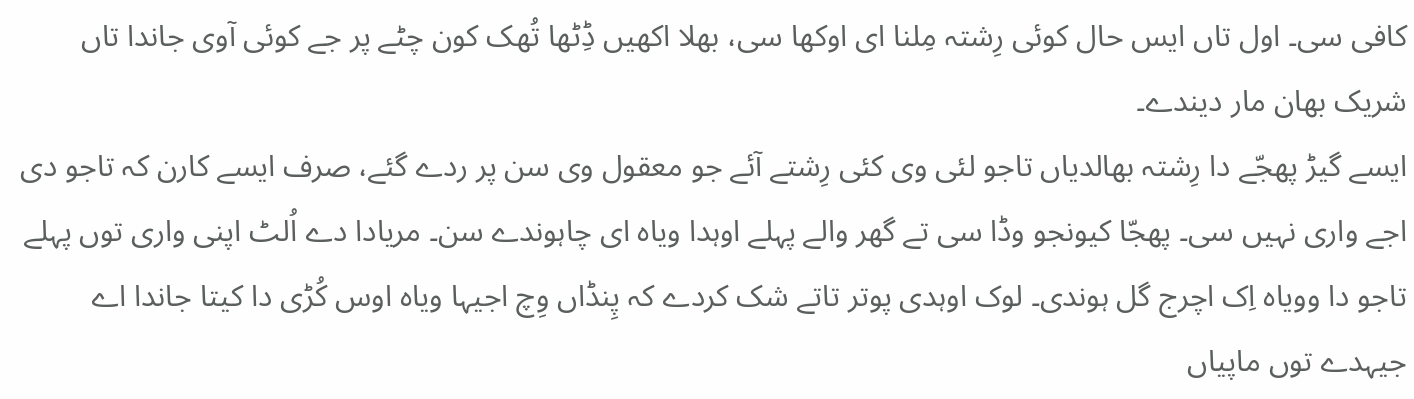کافی سی۔ اول تاں ایس حال کوئی رِشتہ مِلنا ای اوکھا سی، بھلا اکھیں ڈِٹھا تُھک کون چٹے پر جے کوئی آوی جاندا تاں شریک بھان مار دیندے۔
ایسے گیڑ پھجّے دا رِشتہ بھالدیاں تاجو لئی وی کئی رِشتے آئے جو معقول وی سن پر ردے گئے، صرف ایسے کارن کہ تاجو دی اجے واری نہیں سی۔ پھجّا کیونجو وڈا سی تے گھر والے پہلے اوہدا ویاہ ای چاہوندے سن۔ مریادا دے اُلٹ اپنی واری توں پہلے تاجو دا وویاہ اِک اچرج گل ہوندی۔ لوک اوہدی پوتر تاتے شک کردے کہ پِنڈاں وِچ اجیہا ویاہ اوس کُڑی دا کیتا جاندا اے جیہدے توں ماپیاں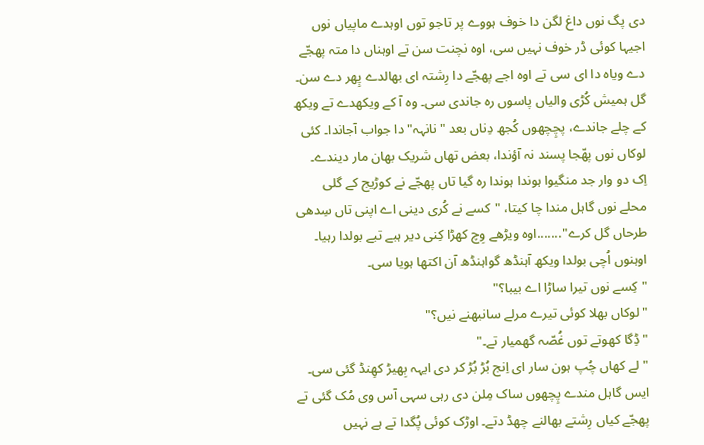دی پگ نوں داغ لگن دا خوف ہووے پر تاجو توں اوہدے ماپیاں نوں اجیہا کوئی ڈر خوف نہیں سی، اوہ نچنت سن تے اوہناں دا متہ پھجّے دے ویاہ دا ای سی تے اوہ اجے پھجّے دا رِشتہ ای بھالدے پِھر دے سن۔
گل ہمیش کُڑی والیاں پاسوں رہ جاندی سی۔ وہ آ کے ویکھدے تے ویکھ کے چلے جاندے، پچِچھوں کُجھ دِناں بعد "نانہہ"دا جواب آجاندا۔ کئی لوکاں نوں پھّجا پسند نہ آؤندا، بعض تھاں شریک بھان مار دیندے۔ اِک دو وار جد منگیوا ہوندا ہوندا رہ گیا تاں پھجّے نے کوڑیج کے گلی محلے نوں گاہل مندا چا کیتا، "کسے نے کُری دینی اے اپنی تاں سِدھی طرحاں گل کرے".......اوہ ویڑھے وِچ کھڑا کِنی دیر ہبے تبے بولدا رہیا۔ اوہنوں اُچی بولدا ویکھ آہنڈھ گواہنڈھ آن اکتھا ہویا سی۔
"کِسے نوں تیرا ساڑا اے بیبا؟"
"لوکاں بھلا کوئی تیرے مرلے سانبھنے نیں؟"
"ڈِگا کھوتے توں غُصّہ گھمیار تے۔"
"لے کھاں چُپ ہون سار ای اِنج بُڑ بُڑ کر دی ایہہ بِھیڑ کھِنڈ گئی سی۔
ایس گاہل مندے پِچھوں ساک مِلن دی رہی سہی آس وی مُک گئی تے پھجّے کیاں رِشتے بھالنے چھڈ دتے۔ اوڑک کوئی پُگدا تے ہے نہیں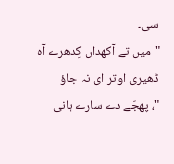سی۔
"میں تے آکھداں کِدھرے آہ ڈھیری اوتر ای نہ جاؤ
"، پھجّے دے سارے ہانی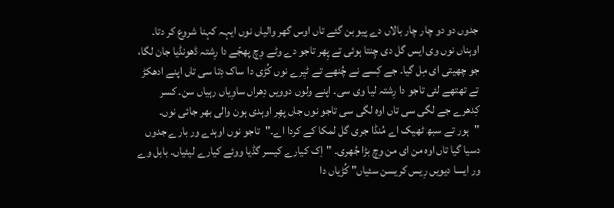جدوں دو دو چار چار بالاں دے پیو بن گئے تاں اوس گھر والیاں نوں ایہہ کہنا شروع کر دتا۔ اوہناں نوں وی ایس گل دی چِنتا ہوئی تے پِھر تاجو دے وٹے وِچ پھجّے دا رِشتہ ڈھونڈیا جان لگا، جو چھیتی ای مِل گیا۔ جے کِسے نے چُنھے تے ٹیِرے نوں کُڑی دا ساک دِتا سی تاں اپنے ادھکڑ تے تھتھے لئی تاجو دا رِشتہ لیا وی سی۔ اپنے ولوں دوویں دِھراں ساوِیاں رہیاں سن۔ کسر کِدھرے جے لگی سی تاں اوہ لگی سی تاجو نوں جاں پھِر اوہدی ہون والی بھر جائی نوں۔
"ہور تے سبھ ٹھیک اے مُنڈا جری گل لمکا کے کردا اے۔"تاجو نوں اوہدے ور بارے جدوں دسیا گیا تاں اوہ من ای من وِچ بڑا جُھری۔ "اِک کیارے کیسر گڈیا ووئے کیارے لیئیاں۔ بابل وے ور ایسا دیویں رِیس کریسن سئیاں" کُڑیاں دا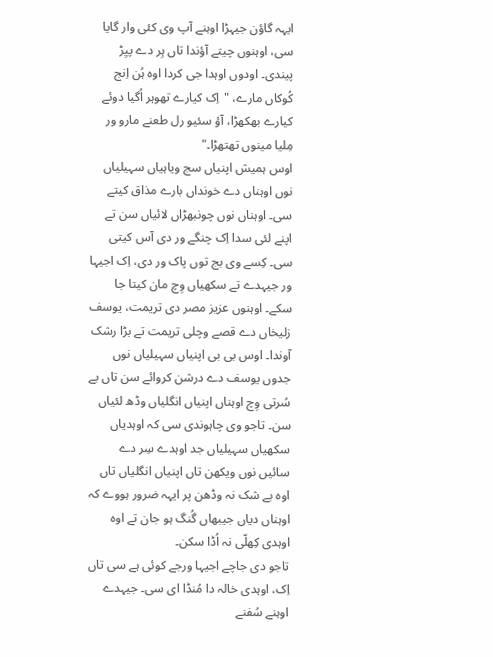ایہہ گاؤن جیہڑا اوہنے آپ وی کئی وار گایا سی، اوہنوں چیتے آؤندا تاں ہِر دے پیِڑ پیندی۔ اودوں اوہدا جی کردا اوہ ہُن اِنج کُوکاں مارے، "اِک کیارے تھوہر اُگیا دوئے کیارے بھکھڑا، آؤ سئیو رل طعنے مارو ور مِلیا مینوں تھتھڑا۔"
اوس ہمیش اپنیاں سج ویاہیاں سہیلیاں نوں اوہناں دے خونداں بارے مذاق کیتے سی۔ اوہناں نوں چونبھڑاں لائیاں سن تے اپنے لئی سدا اِک چنگے ور دی آس کیتی سی۔ کِسے وی بج توں پاک ور دی، اِک اجیہا ور جیہدے تے سکھیاں وِچ مان کیتا جا سکے۔ اوہنوں عزیز مصر دی تریمت، یوسف زلیخاں دے قصے وچلی تریمت تے بڑا رشک آوندا۔ اوس بی بی اپنیاں سہیلیاں نوں جدوں یوسف دے درشن کروائے سن تاں بے سُرتی وِچ اوہناں اپنیاں انگلیاں وڈھ لئیاں سن۔ تاجو وی چاہوندی سی کہ اوہدیاں سکھیاں سہیلیاں جد اوہدے سِر دے سائیں نوں ویکھن تاں اپنیاں انگلیاں تاں اوہ بے شک نہ وڈھن پر ایہہ ضرور ہووے کہ اوہناں دیاں جیبھاں گُنگ ہو جان تے اوہ اوہدی کِھلّی نہ اُڈا سکن۔
تاجو دی جاچے اجیہا ورجے کوئی ہے سی تاں اِک، اوہدی خالہ دا مُنڈا ای سی۔ جیہدے اوہنے سُفنے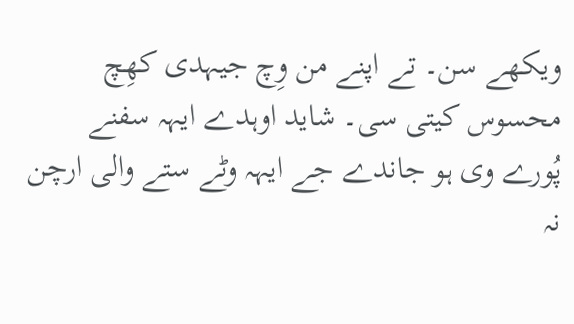ویکھے سن۔ تے اپنے من وِچ جیہدی کھِچ محسوس کیتی سی۔ شاید اوہدے ایہہ سفنے پُورے وی ہو جاندے جے ایہہ وٹے ستے والی ارچن نہ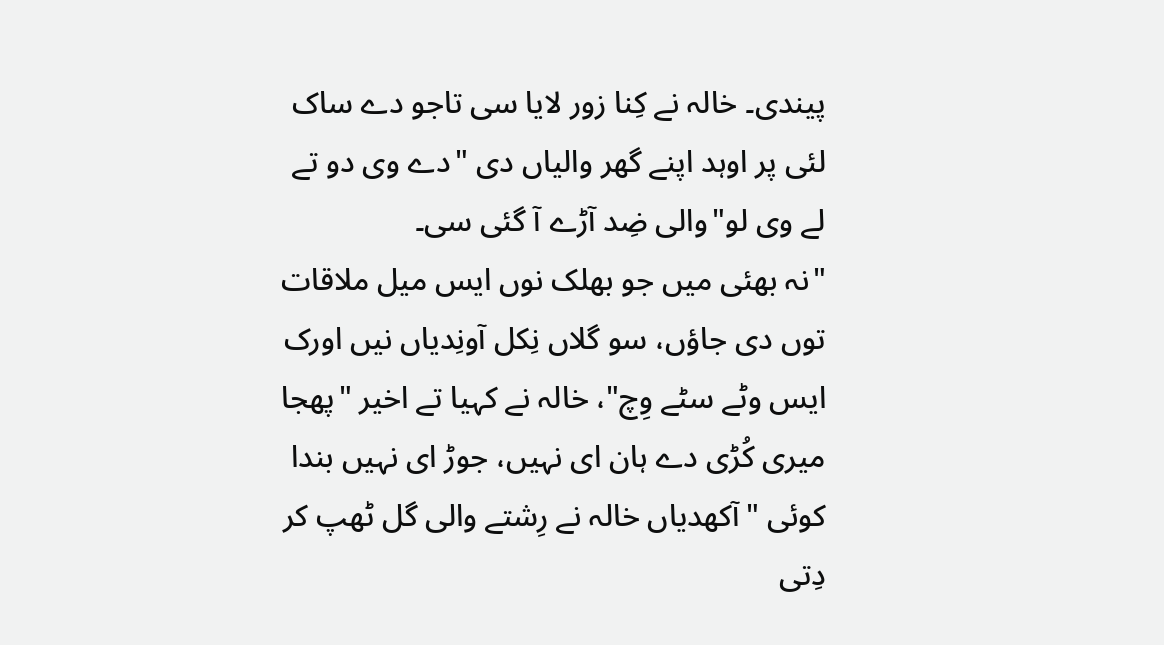پیندی۔ خالہ نے کِنا زور لایا سی تاجو دے ساک لئی پر اوہد اپنے گھر والیاں دی "دے وی دو تے لے وی لو"والی ضِد آڑے آ گئی سی۔
"نہ بھئی میں جو بھلک نوں ایس میل ملاقات توں دی جاؤں، سو گلاں نِکل آونِدیاں نیں اورک ایس وٹے سٹے وِچ"، خالہ نے کہیا تے اخیر "پھجا میری کُڑی دے ہان ای نہیں، جوڑ ای نہیں بندا کوئی "آکھدیاں خالہ نے رِشتے والی گل ٹھپ کر دِتی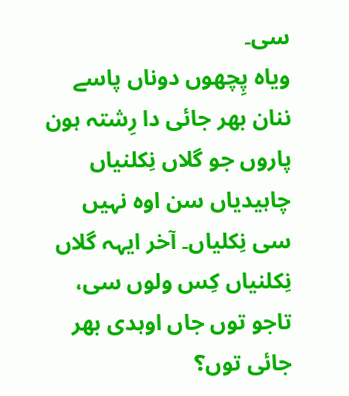سی۔
ویاہ پِچھوں دوناں پاسے ننان بھر جائی دا رِشتہ ہون پاروں جو گلاں نِکلنیاں چاہیدیاں سن اوہ نہیں سی نِکلیاں۔ آخر ایہہ گلاں نِکلنیاں کِس ولوں سی، تاجو توں جاں اوہدی بھر جائی توں؟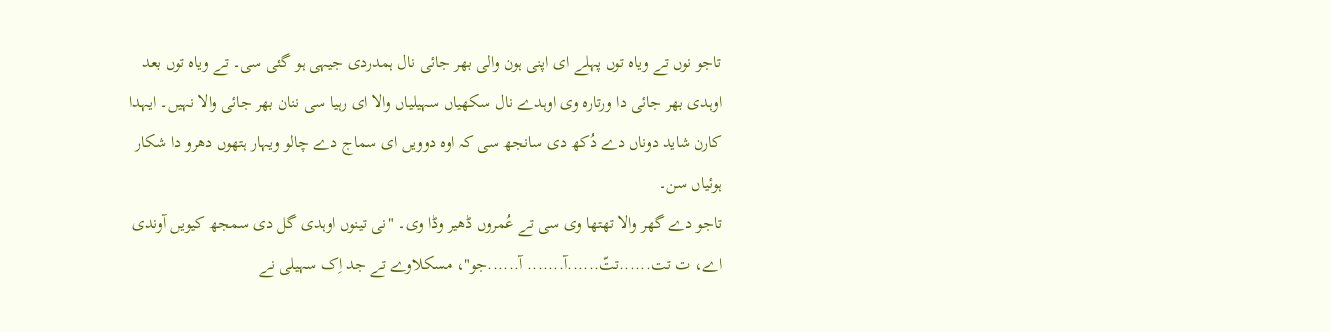تاجو نوں تے ویاہ توں پہلے ای اپنی ہون والی بھر جائی نال ہمدردی جیہی ہو گئی سی۔ تے ویاہ توں بعد اوہدی بھر جائی دا ورتارہ وی اوہدے نال سکھیاں سہیلیاں والا ای رہیا سی ننان بھر جائی والا نہیں۔ ایہدا کارن شاید دوناں دے دُکھ دی سانجھ سی کہ اوہ دوویں ای سماج دے چالو ویہار ہتھوں دھرو دا شکار ہوئیاں سن۔
تاجو دے گھر والا تھتھا وی سی تے عُمروں ڈھیر وڈا وی۔ "نی تینوں اوہدی گل دی سمجھ کیویں آوندی اے، ت تت......تتّ......آ....... آ......جو"، مسکلاوے تے جد اِک سہیلی نے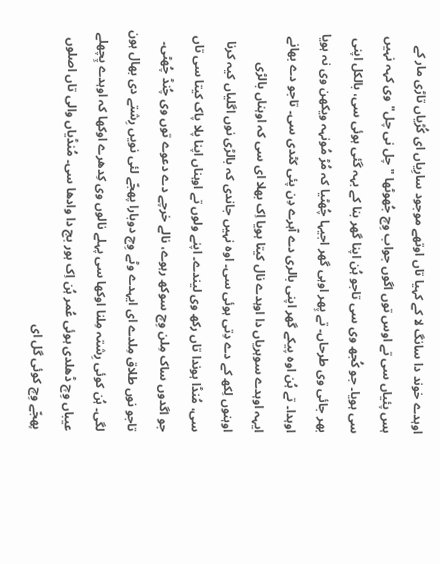اوہدے خوند دا سانگ لا کے کہیا تاں اوتھے موجود سارِیاں ای کُڑیاں تاڑی مار کے ہس پئیاں سی تے اوس توں اگوں جواب وِچ جُھوٹھا "چل نی چل"وی کہہ نہیں سی ہویا۔ جو کُجھ وی سی تاجو ہُن اپنا گھر بنا کے بہہ گئی ہوئی سی، بالکل اپنی بھر جائی وی طرحاں۔ تے پِھر اوہی گھر اجیہا چُھٹیا کہ مُڑ مُونہہ ویکھن وی نہ ہویا اوہدا۔ تے ہُن اوہ پیکے گھر اپنی بالری دے آہرے دِن پئی کٹدی سی۔ تاجو دے بھانے ایہہ اوہدے سوہریاں دا اوہدے نال کیتا ہویا اِک بھلا ای سی کہ اوہناں بالڑی اوہنوں لِکھ کے دے دِتی ہوئی سی۔ اوہ نہیں جاندی کہ بالڑی نوں اگلیاں کیہ کرنا سی، مُنڈا ہوندا تاں رکھ وی لیندے۔ اپنے ولوں تے اوہناں اپنا پلا پاک کیتا سی تاں جو اگدوں ساک مِلن وِچ سوکھ رہوے، نالے خرچے دے دعوے توں وی چُنڈ چُھٹی۔
تاجو نوں طلاق مِلدے ای ایہدے وٹے وِچ دوبارا پھجّے لئی نویں رِشتے دی بھال ہون لگی۔ ہُن کوئی رِشتہ مِلنا اوکھا سی پہلے نالوں وی کِدھرے اوکھا کہ اوہدے پِچھلے عیباں وِچ ڈھلدی ہوئی عُمر ہُن اِک ہور بج دا وادھا سی۔ مُنڈیاں والی تاں اصلوں پھجّے وِچ کوئی گل ای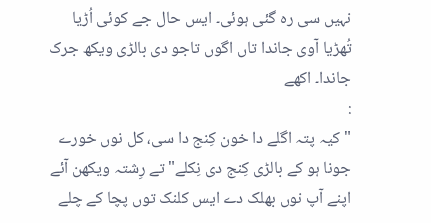نہیں سی رہ گئی ہوئی۔ ایس حال جے کوئی اُڑیا تُھڑیا آوی جاندا تاں اگوں تاجو دی بالڑی ویکھ جرک جاندا۔ اکھے
:
"کیہ پتہ اگلے دا خون کِنج دا سی، کل نوں خورے جونا ہو کے بالڑی کِنج دی نِکلے"تے رِشتہ ویکھن آئے اپنے آپ نوں بھلک دے ایس کلنک توں پچا کے چلے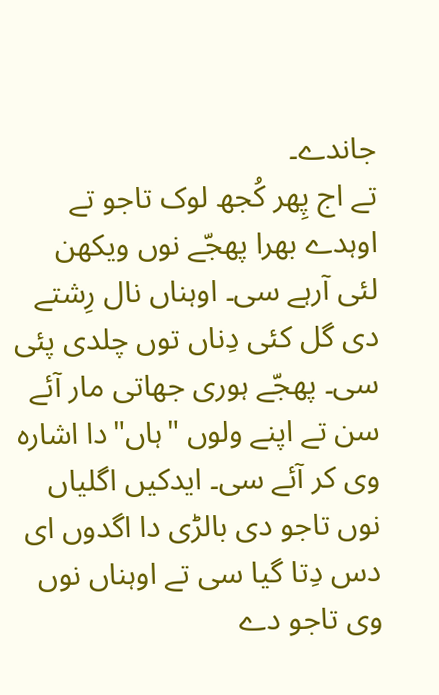جاندے۔
تے اج پِھر کُجھ لوک تاجو تے اوہدے بھرا پھجّے نوں ویکھن لئی آرہے سی۔ اوہناں نال رِشتے دی گل کئی دِناں توں چلدی پئی سی۔ پھجّے ہوری جھاتی مار آئے سن تے اپنے ولوں "ہاں"دا اشارہ وی کر آئے سی۔ ایدکیں اگلیاں نوں تاجو دی بالڑی دا اگدوں ای دس دِتا گیا سی تے اوہناں نوں وی تاجو دے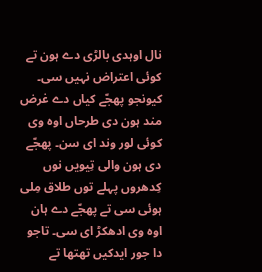نال اوہدی بالڑی دے ہون تے کوئی اعتراض نہیں سی۔ کیونجو پھجّے کیاں دے غرض مند ہون دی طرحاں اوہ وی کوئی لور وند ای سن۔ پھجّے دی ہون والی تِیویں نوں کِدھروں پہلے توں طلاق مِلی ہوئی سی تے پھجّے دے ہان اوہ وی ادھکڑ ای سی۔ تاجو دا جور ایدکیں تھتھا تے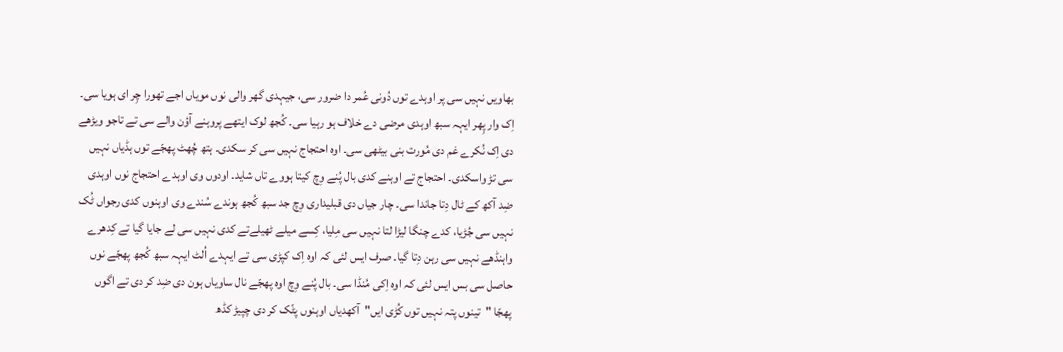بھاویں نہیں سی پر اوہدے توں دُونی عُمر دا ضرور سی، جیہدی گھر والی نوں مویاں اجے تھورا چِر ای ہویا سی۔
اِک وار پِھر ایہہ سبھ اوہدی مرضی دے خلاف ہو رہیا سی۔ کُجھ لوک ایتھے پروہنے آؤن والے سی تے تاجو ویڑھے دی اِک نُکرے غم دی مُورت بنی بیٹھی سی۔ اوہ احتجاج نہیں سی کر سکدی۔ ہتھ چُھٹ پھجّے توں ہڈیاں نہیں سی تڑ واسکدی۔ احتجاج تے اوہنے کدی بال پُنے وِچ کیتا ہووے تاں شاید۔ اودوں وی اوہدے احتجاج نوں اوہدی ضِد آکھ کے ٹال دِتا جاندا سی۔ چار جیاں دی قبلیداری وِچ جد سبھ کُجھ ہوندے سُندے وی اوہنوں کدی رجواں ٹُک نہیں سی جُڑیا، کدے چنگا لیڑا لتا نہیں سی مِلیا، کِسے میلے ٹھیلےتے کدی نہیں سی لے جایا گیا تے کِدھرے واہنڈھے نہیں سی رہن دِتا گیا۔ صرف ایس لئی کہ اوہ اِک کپڑی سی تے ایہدے اُلٹ ایہہ سبھ کُجھ پھجّے نوں حاصل سی بس ایس لئی کہ اوہ اِکی مُنڈا سی۔ بال پُنے وِچ اوہ پھجّے نال ساویاں ہون دی ضِد کر دی تے اگوں پھجّا "تینوں پتہ نہیں توں کُڑی ایں"آکھدیاں اوہنوں پٹّک کر دی چپیڑ کڈھ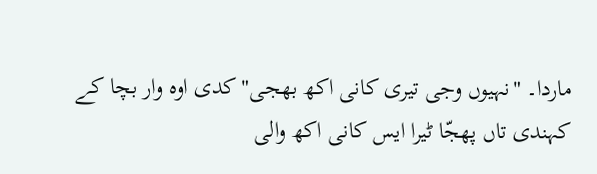ماردا۔ "نہیوں وجی تیری کانی اکھ بھجی"کدی اوہ وار بچا کے کہندی تاں پھجّا ٹیرا ایس کانی اکھ والی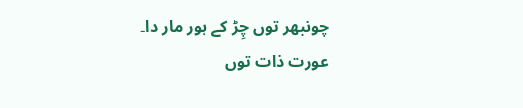چونبھر توں چِڑ کے ہور مار دا۔
عورت ذات توں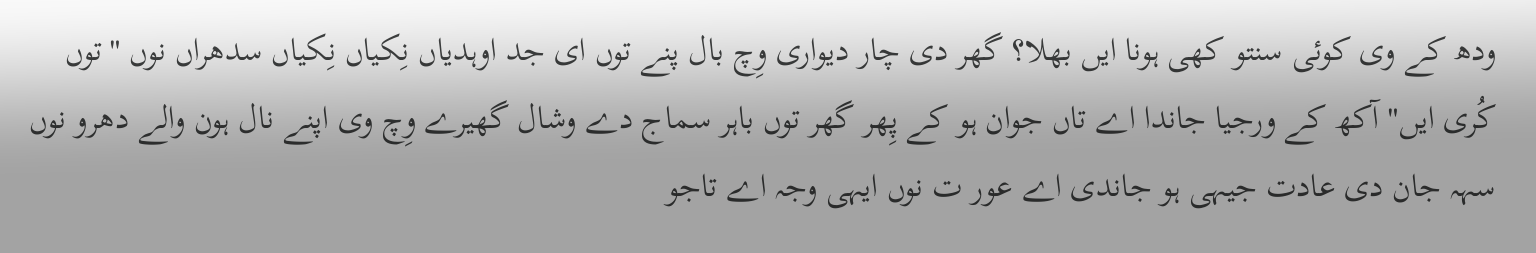ودھ کے وی کوئی سنتو کھی ہونا ایں بھلا؟ گھر دی چار دیواری وِچ بال پنے توں ای جد اوہدیاں نِکیاں نِکیاں سدھراں نوں "توں کُری ایں"آکھ کے ورجیا جاندا اے تاں جوان ہو کے پِھر گھر توں باہر سماج دے وشال گھیرے وِچ وی اپنے نال ہون والے دھرو نوں سہہ جان دی عادت جیہی ہو جاندی اے عور ت نوں ایہی وجہ اے تاجو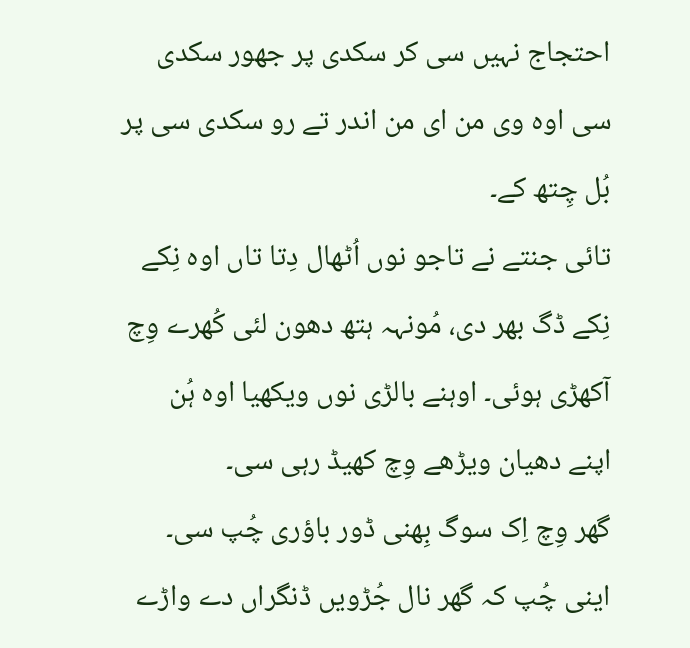احتجاج نہیں سی کر سکدی پر جھور سکدی سی اوہ وی من ای من اندر تے رو سکدی سی پر بُل چِتھ کے۔
تائی جنتے نے تاجو نوں اُٹھال دِتا تاں اوہ نِکے نِکے ڈگ بھر دی، مُونہہ ہتھ دھون لئی کُھرے وِچ آکھڑی ہوئی۔ اوہنے بالڑی نوں ویکھیا اوہ ہُن اپنے دھیان ویڑھے وِچ کھیڈ رہی سی۔
گھر وِچ اِک سوگ بِھنی ڈور باؤری چُپ سی۔ اینی چُپ کہ گھر نال جُڑویں ڈنگراں دے واڑے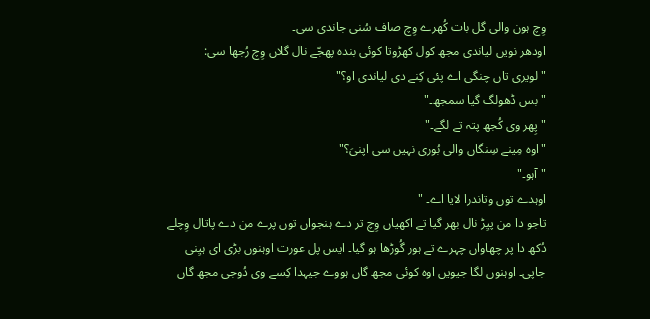وِچ ہون والی گل بات کُھرے وِچ صاف سُنی جاندی سی۔
اودھر نویں لیاندی مجھ کول کھڑوتا کوئی بندہ پھجّے نال گلاں وِچ رُجھا سی:
"لویری تاں چنگی اے پئی کِنے دی لیاندی او؟"
"بس ڈھولگ گیا سمجھ۔"
"پِھر وی کُجھ پتہ تے لگے۔"
"اوہ مِینے سِنگاں والی بُوری نہیں سی اپنیَ؟"
"آہو۔"
اوہدے توں وتاندرا لایا اے۔ "
تاجو دا من پیِڑ نال بھر گیا تے اکھیاں وِچ تر دے ہنجواں توں پرے من دے پاتال وِچلے دُکھ دا پر چھاواں چہرے تے ہور گُوڑھا ہو گیا۔ ایس پل عورت اوہنوں بڑی ای ہیِنی جاپی۔ اوہنوں لگا جیویں اوہ کوئی مجھ گاں ہووے جیہدا کِسے وی دُوجی مجھ گاں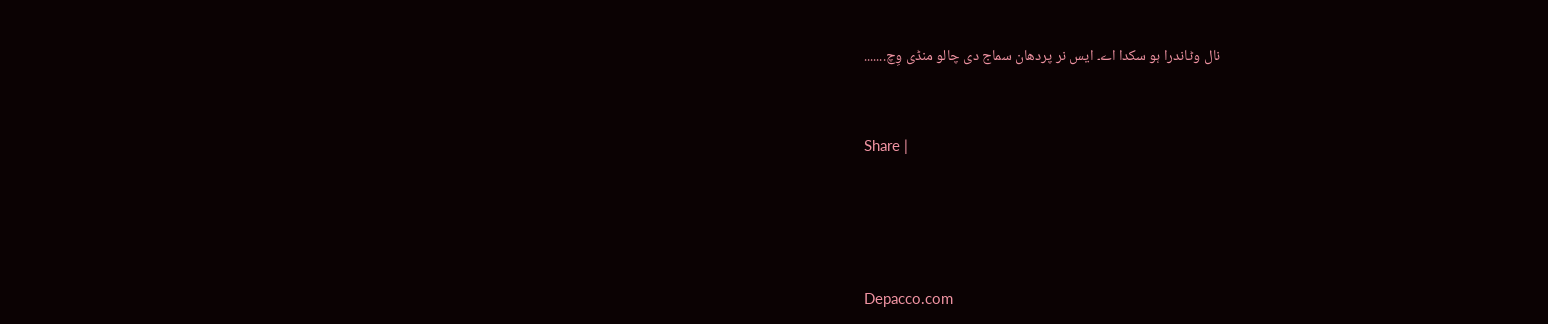نال وٹاندرا ہو سکدا اے۔ ایس نر پردھان سماج دی چالو منڈی وِچ.......


Share |




Depacco.com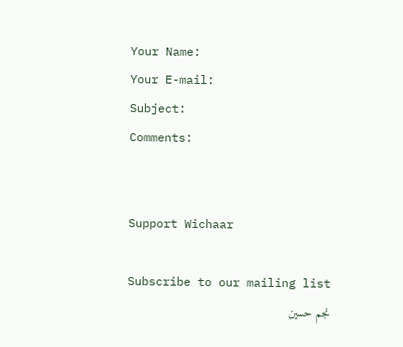Your Name:
Your E-mail:
Subject:
Comments:


Support Wichaar

Subscribe to our mailing list
نجم حسین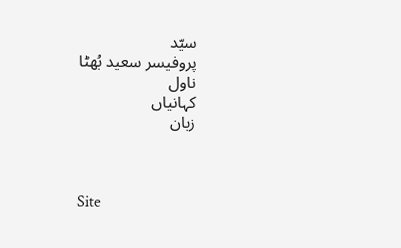سیّد
پروفیسر سعید بُھٹا
ناول
کہانیاں
زبان



Site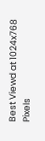Best Viewd at 1024x768 Pixels